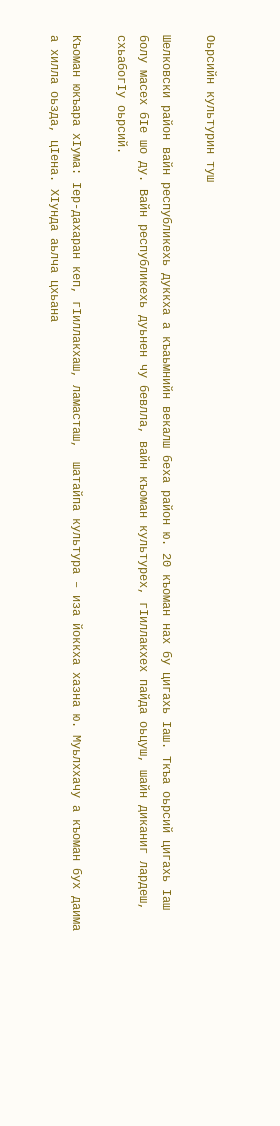Оьрсийн культурин туш

Шелковски район вайн республикехь дуккха а къаьмнийн векалш беха район ю. 20 къоман нах бу цигахь Iаш. Ткъа оьрсий цигахь Iаш болу масех бIе шо ду. Вайн республикехь дуьнен чу бевлла, вайн къоман культурех, гIиллакхех пайда оьцуш, шайн диканиг лардеш, схьабогIу оьрсий.

Къоман юкъара хIума: Iер-дахаран кеп, гIиллакхаш, ламасташ,  шатайпа культура – иза йоккха хазна ю. Муьлххачу а къоман бух даима а хилла оьзда, цIена. ХIунда аьлча цхьана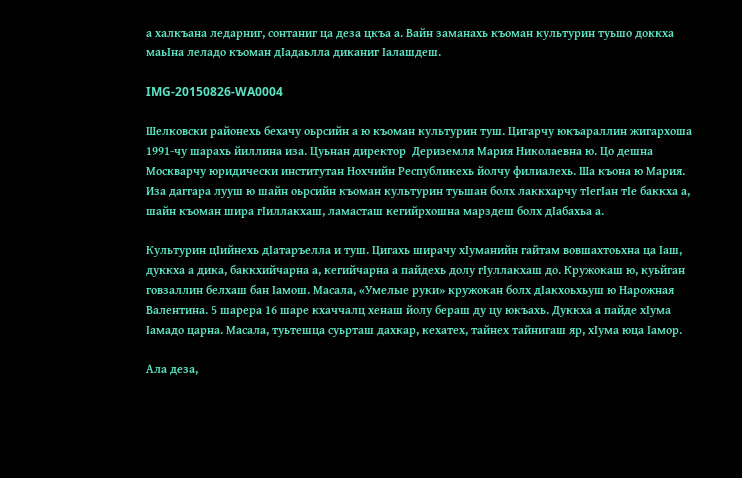а халкъана ледарниг, сонтаниг ца деза цкъа а. Вайн заманахь къоман культурин туьшо доккха маьIна леладо къоман дIадаьлла диканиг Iалашдеш.

IMG-20150826-WA0004

Шелковски районехь бехачу оьрсийн а ю къоман культурин туш. Цигарчу юкъараллин жигархоша 1991-чу шарахь йиллина иза. Цуьнан директор  Дериземля Мария Николаевна ю. Цо дешна Москварчу юридически институтан Нохчийн Республикехь йолчу филиалехь. Ша къона ю Мария. Иза даггара лууш ю шайн оьрсийн къоман культурин туьшан болх лаккхарчу тIегIан тIе баккха а, шайн къоман шира гIиллакхаш, ламасташ кегийрхошна марздеш болх дIабахьа а.

Культурин цIийнехь дIатаръелла и туш. Цигахь ширачу хIуманийн гайтам вовшахтоьхна ца Iаш, дуккха а дика, баккхийчарна а, кегийчарна а пайдехь долу гIуллакхаш до. Кружокаш ю, куьйган говзаллин белхаш бан Iамош. Масала, «Умелые руки» кружокан болх дIакхоьхьуш ю Нарожная Валентина. 5 шарера 16 шаре кхаччалц хенаш йолу бераш ду цу юкъахь. Дуккха а пайде хIума Iамадо царна. Масала, туьтешца суьрташ дахкар, кехатех, тайнех тайнигаш яр, хIума юца Iамор.

Ала деза,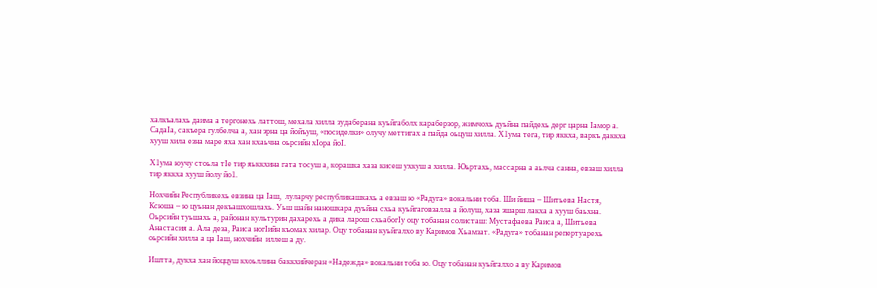халкъалахь даима а тергонехь латтош, мехала хилла зудаберана куьйгаболх караберзор, жимчохь дуьйна пайдехь дерг царна Iамор а. СадаIа, сакъера гулбелча а, хан эрна ца йойъуш, «посиделки» олучу меттигах а пайда оьцуш хилла. Х1ума тега, тир яккха, варкъ даккха хууш хила езна маре яха хан кхаьчна оьрсийн хIора йоI.

Х1ума юучу стоьла тIе тир яьккхина гата тосуш а, корашка хаза кисеш ухкуш а хилла. Юьртахь, массарна а аьлча санна, евзаш хилла тир яккха хууш йолу йо1.

Нохчийн Республикехь евзина ца Iаш,  луларчу республикашкахь а евзаш ю «Радуга» вокальни тоба. Ши йиша – Шитьева Настя, Ксюша – ю цуьнан декъашхошлахь. Уьш шайн наношкара дуьйна схьа куьйгаговзалла а йолуш, хаза эшарш лакха а хууш баьхна. Оьрсийн туьшахь а, районан культурин дахарехь а дика ларош схьабогIу оцу тобанан солисташ: Мустафаева Раиса а, Шитьева Анастасия а. Ала деза, Раиса ногIийн къомах хилар. Оцу тобанан куьйгалхо ву Каримов Хьамзат. «Радуга» тобанан репертуарехь оьрсийн хилла а ца Iаш, нохчийн  иллеш а ду.

Иштта, дукха хан йоццуш кхоьллина баккхийчеран «Надежда» вокальни тоба ю. Оцу тобанан куьйгалхо а ву Каримов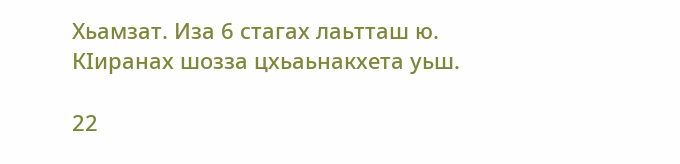Хьамзат. Иза 6 стагах лаьтташ ю. КIиранах шозза цхьаьнакхета уьш.

22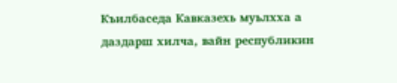Къилбаседа Кавказехь муьлхха а даздарш хилча, вайн республикин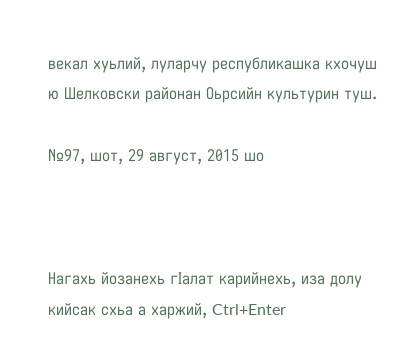векал хуьлий, луларчу республикашка кхочуш ю Шелковски районан Оьрсийн культурин туш.

№97, шот, 29 август, 2015 шо



Нагахь йозанехь гIалат карийнехь, иза долу кийсак схьа а харжий, Ctrl+Enter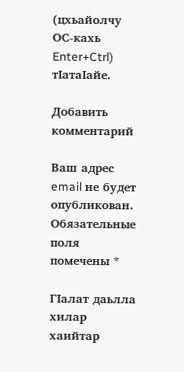(цхьайолчу ОС-кахь Enter+Ctrl) тIатаIайе.

Добавить комментарий

Ваш адрес email не будет опубликован. Обязательные поля помечены *

ГIалат даьлла хилар хаийтар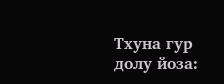Тхуна гур долу йоза: